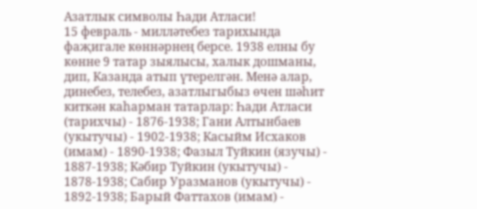Азатлык символы Һади Атласи!
15 февраль - милләтебез тарихында фаҗигале көннәрнең берсе. 1938 елны бу көнне 9 татар зыялысы, халык дошманы, дип, Казанда атып үтерелгән. Менә алар, динебез, телебез, азатлыгыбыз өчен шәһит киткән каһарман татарлар: Һади Атласи (тарихчы) - 1876-1938; Гани Алтынбаев (укытучы) - 1902-1938; Касыйм Исхаков (имам) - 1890-1938; Фазыл Туйкин (язучы) - 1887-1938; Кәбир Туйкин (укытучы) - 1878-1938; Сабир Уразманов (укытучы) - 1892-1938; Барый Фаттахов (имам) -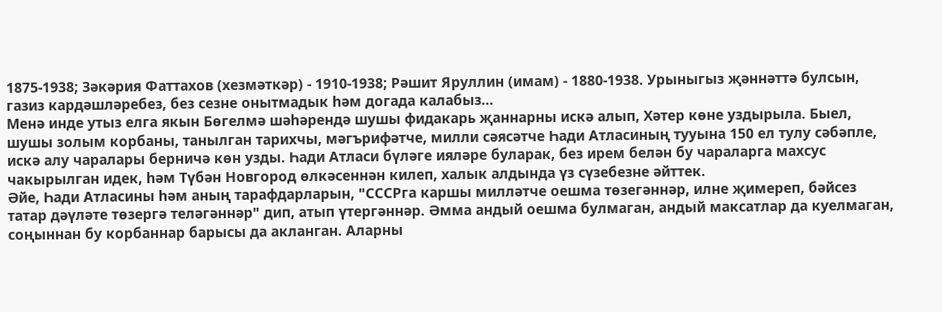1875-1938; Зәкәрия Фаттахов (хезмәткәр) - 1910-1938; Рәшит Яруллин (имам) - 1880-1938. Урыныгыз җәннәттә булсын, газиз кардәшләребез, без сезне онытмадык һәм догада калабыз...
Менә инде утыз елга якын Бөгелмә шәһәрендә шушы фидакарь җаннарны искә алып, Хәтер көне уздырыла. Быел, шушы золым корбаны, танылган тарихчы, мәгърифәтче, милли сәясәтче Һади Атласиның тууына 150 ел тулу сәбәпле, искә алу чаралары берничә көн узды. Һади Атласи бүләге ияләре буларак, без ирем белән бу чараларга махсус чакырылган идек, һәм Түбән Новгород өлкәсеннән килеп, халык алдында үз сүзебезне әйттек.
Әйе, Һади Атласины һәм аның тарафдарларын, "СССРга каршы милләтче оешма төзегәннәр, илне җимереп, бәйсез татар дәүләте төзергә теләгәннәр" дип, атып үтергәннәр. Әмма андый оешма булмаган, андый максатлар да куелмаган, соңыннан бу корбаннар барысы да акланган. Аларны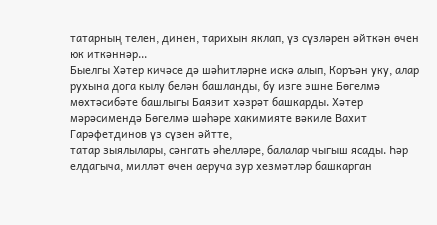татарның телен, динен, тарихын яклап, үз сүзләрен әйткән өчен юк иткәннәр...
Быелгы Хәтер кичәсе дә шәһитләрне искә алып, Коръән уку, алар рухына дога кылу белән башланды, бу изге эшне Бөгелмә мөхтәсибәте башлыгы Баязит хәзрәт башкарды. Хәтер мәрәсимендә Бөгелмә шәһәре хакимияте вәкиле Вахит Гарәфетдинов үз сүзен әйтте,
татар зыялылары, сәнгать әһелләре, балалар чыгыш ясады. Һәр елдагыча, милләт өчен аеруча зур хезмәтләр башкарган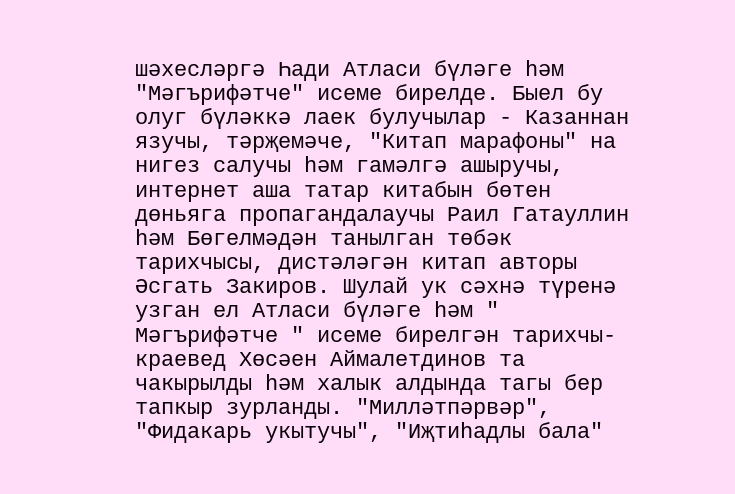шәхесләргә Һади Атласи бүләге һәм "Мәгърифәтче" исеме бирелде. Быел бу олуг бүләккә лаек булучылар - Казаннан язучы, тәрҗемәче, "Китап марафоны" на нигез салучы һәм гамәлгә ашыручы, интернет аша татар китабын бөтен дөньяга пропагандалаучы Раил Гатауллин һәм Бөгелмәдән танылган төбәк тарихчысы, дистәләгән китап авторы Әсгать Закиров. Шулай ук сәхнә түренә узган ел Атласи бүләге һәм " Мәгърифәтче " исеме бирелгән тарихчы- краевед Хөсәен Аймалетдинов та чакырылды һәм халык алдында тагы бер тапкыр зурланды. "Милләтпәрвәр", "Фидакарь укытучы", "Иҗтиһадлы бала"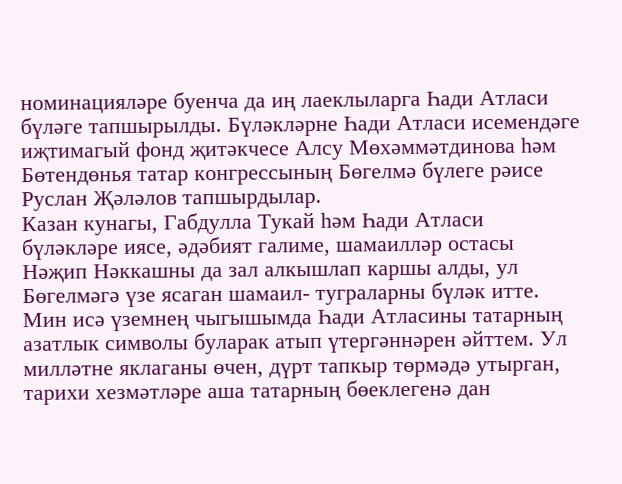номинацияләре буенча да иң лаеклыларга Һади Атласи бүләге тапшырылды. Бүләкләрне Һади Атласи исемендәге иҗтимагый фонд җитәкчесе Алсу Мөхәммәтдинова һәм Бөтендөнья татар конгрессының Бөгелмә бүлеге рәисе Руслан Җәләлов тапшырдылар.
Казан кунагы, Габдулла Тукай һәм Һади Атласи бүләкләре иясе, әдәбият галиме, шамаилләр остасы Нәҗип Нәккашны да зал алкышлап каршы алды, ул Бөгелмәгә үзе ясаган шамаил- туграларны бүләк итте. Мин исә үземнең чыгышымда Һади Атласины татарның азатлык символы буларак атып үтергәннәрен әйттем. Ул милләтне яклаганы өчен, дүрт тапкыр төрмәдә утырган, тарихи хезмәтләре аша татарның бөеклегенә дан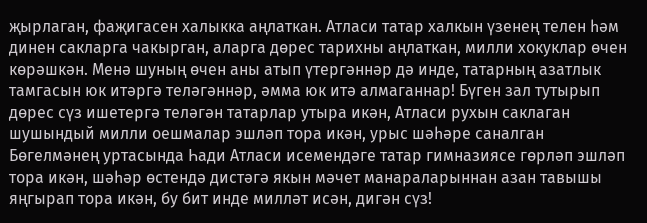җырлаган, фаҗигасен халыкка аңлаткан. Атласи татар халкын үзенең телен һәм динен сакларга чакырган, аларга дөрес тарихны аңлаткан, милли хокуклар өчен көрәшкән. Менә шуның өчен аны атып үтергәннәр дә инде, татарның азатлык тамгасын юк итәргә теләгәннәр, әмма юк итә алмаганнар! Бүген зал тутырып дөрес сүз ишетергә теләгән татарлар утыра икән, Атласи рухын саклаган шушындый милли оешмалар эшләп тора икән, урыс шәһәре саналган Бөгелмәнең уртасында Һади Атласи исемендәге татар гимназиясе гөрләп эшләп тора икән, шәһәр өстендә дистәгә якын мәчет манараларыннан азан тавышы яңгырап тора икән, бу бит инде милләт исән, дигән сүз!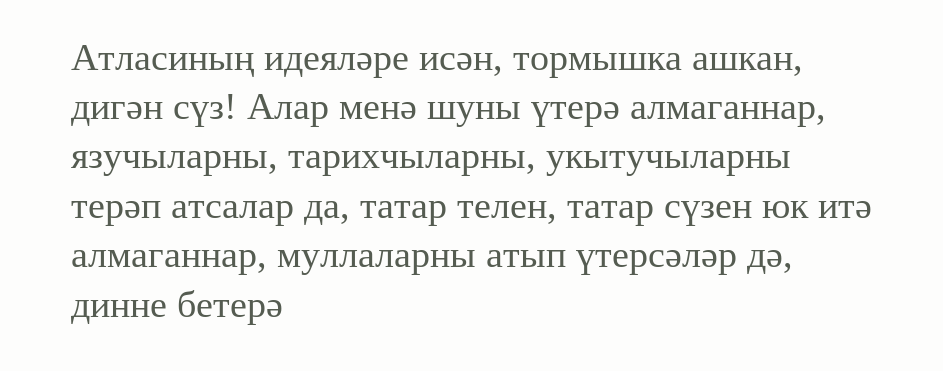Атласиның идеяләре исән, тормышка ашкан, дигән сүз! Алар менә шуны үтерә алмаганнар, язучыларны, тарихчыларны, укытучыларны терәп атсалар да, татар телен, татар сүзен юк итә алмаганнар, муллаларны атып үтерсәләр дә, динне бетерә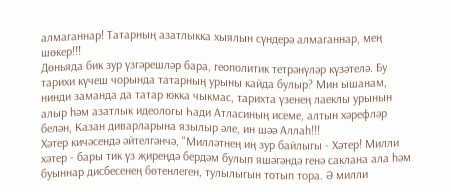алмаганнар! Татарның азатлыкка хыялын сүндерә алмаганнар, мең шөкер!!!
Дөньяда бик зур үзгәрешләр бара, геополитик тетрәнүләр күзәтелә. Бу тарихи күчеш чорында татарның урыны кайда булыр? Мин ышанам, нинди заманда да татар юкка чыкмас, тарихта үзенең лаеклы урынын алыр һәм азатлык идеологы Һади Атласиның исеме, алтын хәрефләр белән, Казан диварларына язылыр әле, ин шәә Аллаһ!!!
Хәтер кичәсендә әйтелгәнчә, "Милләтнең иң зур байлыгы - Хәтер! Милли хәтер - бары тик үз җиреңдә бердәм булып яшәгәндә генә саклана ала һәм буыннар дисбесенең бөтенлеген, тулылыгын тотып тора. Ә милли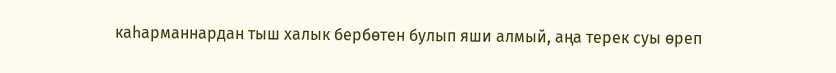каһарманнардан тыш халык бербөтен булып яши алмый, аңа терек суы өреп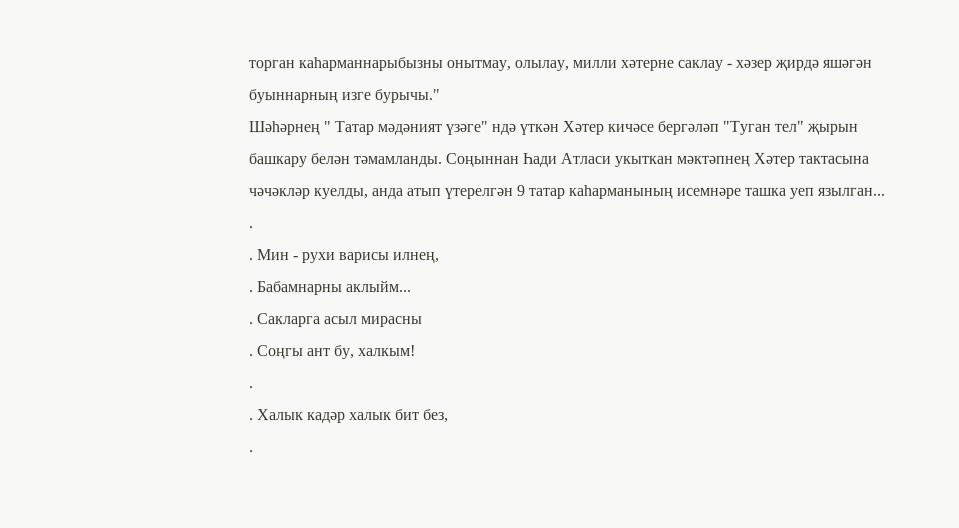торган каһарманнарыбызны онытмау, олылау, милли хәтерне саклау - хәзер җирдә яшәгән буыннарның изге бурычы."
Шәһәрнең " Татар мәдәният үзәге" ндә үткән Хәтер кичәсе бергәләп "Туган тел" җырын башкару белән тәмамланды. Соңыннан Һади Атласи укыткан мәктәпнең Хәтер тактасына чәчәкләр куелды, анда атып үтерелгән 9 татар каһарманының исемнәре ташка уеп язылган...
.
. Мин - рухи варисы илнең,
. Бабамнарны аклыйм...
. Сакларга асыл мирасны
. Соңгы ант бу, халкым!
.
. Халык кадәр халык бит без,
.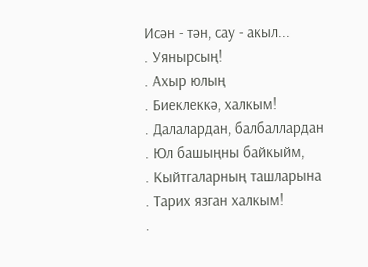Исән - тән, сау - акыл...
. Уянырсың!
. Ахыр юлың
. Биеклеккә, халкым!
. Далалардан, балбаллардан
. Юл башыңны байкыйм,
. Кыйтгаларның ташларына
. Тарих язган халкым!
.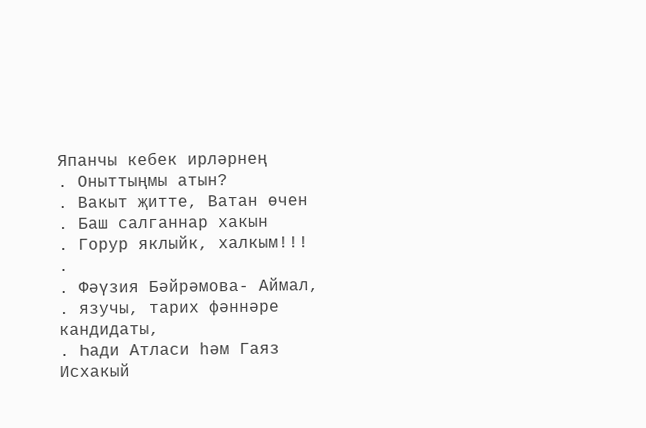Япанчы кебек ирләрнең
. Оныттыңмы атын?
. Вакыт җитте, Ватан өчен
. Баш салганнар хакын
. Горур яклыйк, халкым!!!
.
. Фәүзия Бәйрәмова- Аймал,
. язучы, тарих фәннәре кандидаты,
. Һади Атласи һәм Гаяз Исхакый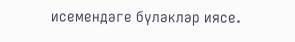исемендәге бүләкләр иясе.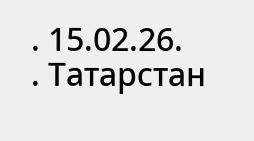. 15.02.26.
. Татарстан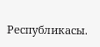Республикасы.